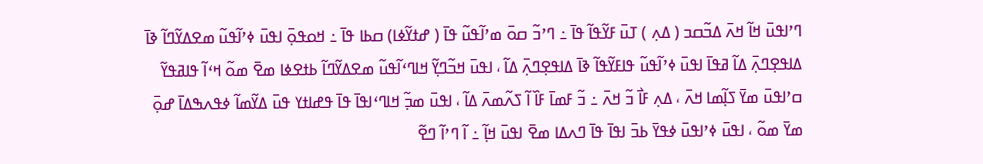ߣߴߊߟߎ߫ ߞߊ߬ ߞߍ߫ ߡߏ߬ߛߏ ( ߡߍ߲ ) ߠߎ߫ ߓߌ߬ߟߊ߬ ߟߊ߫ ߸ ߣߴߏ߬ ߛߋ߫ ߘߴߊ߬ߟߎ߬ ߟߊ߫ ( ߝߙߌ߬ߦߊ) ߛߕߊ ߟߊ߫ ߸ ߞߋߟߋ߲߫ ߊߟߎ߫ ߦߴߊ߬ߟߎ߬ ߘߐߡߌ߬ߣߊ߬ ߢߊ߫ ߡߊߟߐ߲ߣߍ߲߫ ߡߊ߬ ߥߟߊ߫ ߊߟߎ߫ ߦߴߊ߬ߟߎ߬ ߟߊߓߌ߬ߟߊ߬ ߢߊ߫ ߡߊߟߐ߲ߣߍ߲߫ ߡߊ߬ ، ߊߟߎ߫ ߞߏ߬ߣߌ߲߬ ߞߊߣߵߊ߬ߟߎ߬ ߘߐߡߌ߬ߣߊ߬ ߕߙߐߦߊ ߘߐ߫ ߘߋ߬ ߞߵߊ߬ ߟߊߥߟߌ߬ ߛߴߊߟߎ߫ ߘߌ߫ ߖߊ߲߬ߘߊ ߞߍ߫ ، ߡߍ߲ ߓߊ߯ ߏ߬ ߞߍ߫ ߸ ߏ߬ ߓߘߊ߫ ߓߊ߰ ߊ߬ ߖߍ߬ߘߍ߫ ߡߊ߬ ، ߊߟߎ߫ ߘߏ߲߬ ߞߊߣߵߊߟߊ߫ ߟߊ߫ ߟߝߊߙߌ ߟߎ߫ ߡߌ߬ߘߊ߬ ߦߟߍߒߡߊ߫ ߝߋ߲߫ ߘߌ߫ ߘߋ߬ ، ߊߟߎ߫ ߦߴߊߟߎ߫ ߦߟߌ߫ ߕߏ߫ ߊߟߊ߫ ߟߊ߫ ߣߍߡߊ ߘߐ߫ ߊߟߎ߫ ߞߊ߲߬ ߸ ߊ߬ ߣߴߊ߬ ߣߐ߬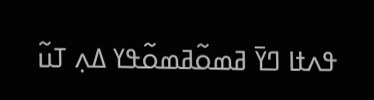ߟߍߙߊ ߣߌ߫ ߥߘߋ߬ߥߘߋ߬ߟߌ ߡߍ߲ ߠߎ߬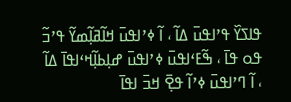ߟߊߖߌ߰ ߟߴߊߟߎ߫ ߡߊ߬ ، ߊ߬ ߦߴߊߟߎ߫ ߞߊ߬ߥߊ߲߬ߘߌ߬ ߟߴߏ߬ ߟߋ ߟߊ߫ ، ߒ߬ߓߵߊߟߎ߫ ߦߴߊߟߎ߫ ߝߊ߲ߕߊ߲߬ߞߵߊߟߊ߫ ߡߊ߬ ، ߊ߬ ߣߴߊߟߎ߫ ߦߴߊ߬ ߟߐ߲߫ ߞߏ߫ ߊߟߊ߫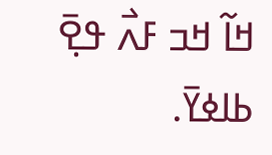ߞߊ߬ ߞߏ ߓߍ߯ ߟߐ߲߫ ߕߊߦߌ߫.